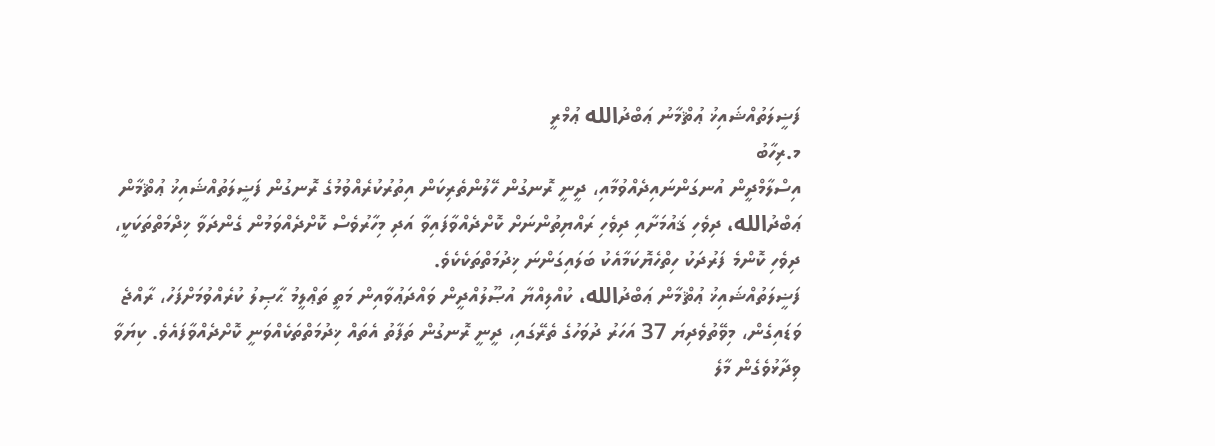ފަޟީލަތުއްޝައިޚު ޢުޘްމާނު ޢަބްދުالله ޢުމްރީ
މ.ރިހާބު
އިސްލާމްދީން އުނގަންނައިދެއްވުމާއި، ދީނީ ރޮނގުން ހޭލުންތެރިކަން އިތުރުކުރެއްވުމުގެ ރޮނގުން ފަޟީލަތުއްޝައިޚު ޢުޘްމާން ޢަބްދުالله، ދިވެހި ޤައުމަށާއި ދިވެހި ރައްޔިތުންނަށް ކޮށްދެއްވާފައިވާ އަދި މިހާރުވެސް ކޮށްދެއްވަމުން ގެންދަވާ ޚިދްމަތްތަކަކީ، ދިވެހި ކޮންމެ ފަރުދަކު ހިތްހެޔޮކަމާއެކު ބަލައިގަންނަ ޚިދުމަތްތަކެކެވެ.
ފަޟީލަތުއްޝައިޚު ޢުޘްމާން ޢަބްދުالله، ކުއްލިއްޔާ އުޞޫލުއްދީން ވައްދަޢުވާއިން މަތީ ތަޢްލީމު ޙާޞިލު ކުރެއްވުމަށްފަހު، ރާއްޖެ ވަޑައިގެން، މިވޭތުވެދިޔަ 37 އަހަރު ދުވަހުގެ ތެރޭގައި، ދީނީ ރޮނގުން ތަފާތު އެތައް ޚިދުމަތްތަކެއްވަނީ ކޮށްދެއްވާފައެވެ. ކިޔަވާ ވިދާޅުވެގެން މާލެ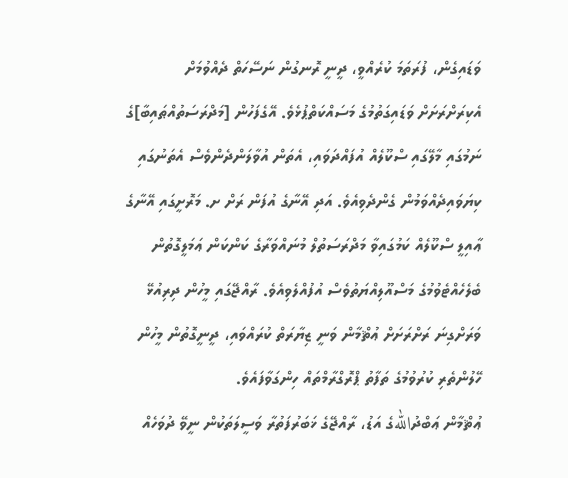ވަޑައިގެން، ފުރަތަމަ ކުރެއްވީ، ދީނީ ރޮނގުން ނަސޭހަތް ދެއްވުމަށް އެކިރަށްރަށަށް ވަޑައިގަތުމުގެ މަސައްކަތްޕުޅެވެ. އޭގެފަހުން [މަދްރަސަތުއްޠައިބާ]ގެ ނަމުގައި މާލޭގައި ސްކޫލެއް އުފައްދަވައި، އެތަން އުވާލަންދެންވެސް އެތަނުގައި ކިޔަވައިދެއްވަމުން ގެންދެވިއެވެ. އަދި އޭނާގެ އުފަން ރަށް ށ. މަރޮށީގައި އޭނާގެ ޢާއިލީ ސްކޫލެއް ކަމުގައިވާ މަދްރަސަތުލް މުނައްވަރާގެ ކަންކަން ޢަމަލީގޮތުން ބެލެހެއްޓެވުމުގެ މަސްއޫލިއްޔަތުވެސް އުފުއްލެވިއެވެ. ރާއްޖޭގައި މީހުން ދިރިއުޅޭ ވަރަށްގިނަ ރަށްރަށަށް ޢުޘްމާން ވަނީ ޒިޔާރަތް ކުރައްވައި، ދީނީގޮތުން މީހުން ހޭލުންތެރި ކުރުވުމުގެ ތަފާތު ޕްރޮގްރާމްތައް ހިންގަވާފައެވެ.
ޢުޘްމާން ޢަބްދުاللهގެ އަޑު، ރާއްޖޭގެ ޚަބަރުފަތުރާ ވަސީލަތަކުން ނީވޭ ދުވަހެއް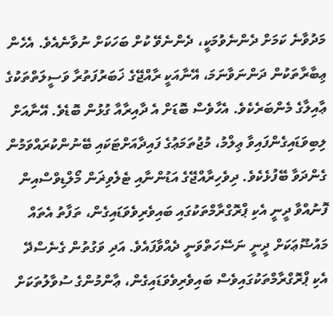މަދުވާނެ ކަމަށް ދެންނެވުމަކީ، ދެންނެވޭ ކުށް ބަހަކަށް ނުވާނެއެވެ. އެހެން ޢިބާރާތަކުން ދަންނަވާނަމަ، އޭނާއަކީ ރާއްޖޭގެ ޚަބަރުފަތުރާ ވަސީލަތްތަކުގެ ޢާއިލާގެ މެންބަރެކެވެ. އެހާވެސް ބޮޑަށް އެ ދާއިރާއާ ގުޅުން ބޮޑެވެ. އޭނާއަށް ލިބިވަޑައިގެންފައިވާ ޢިލްމު، މުޖުތަމަޢުގެ ފައިދާއަށްޓަކައި ބޭނުންކުރައްވަމުން ގެންދަވާ ބޭފުޅެކެވެ. ދިވެހިރާއްޖޭގެ އަޑުންނާއި ޓެލެވިޜަން މޯލްޑިވްސްއިން ފޮނުއްވާ ދީނީ އެކި ޕްރޮގްރާމްތަކުގައި ބައިވެރިވެވަޑައިގެން، ތަފާތު އެތައް މައުޟޫޢަކަށް ދީނީ ނަސޭހަތްވަނީ ދެއްވާފައެވެ. އަދި ވަގުތުން ގެނެސްދޭ އެކި ޕްރޮގްރާމްތަކުގައިވެސް ބައިވެރިވެވަޑައިގެން، ޢާންމުންގެ ސުވާލުތަކަށް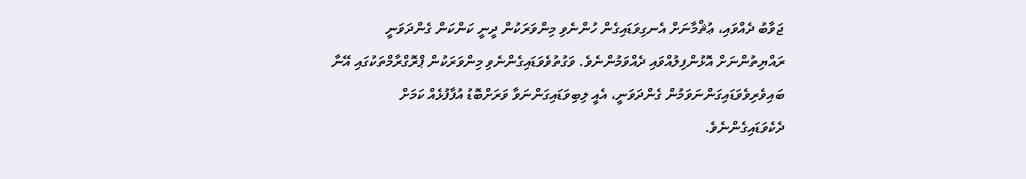ޖަވާބު ދެއްވައި، ޢުޘްމާނަށް އެނގިވަޑައިގެން ހުންނެވި މިންވަރަކުން ދީނީ ކަންކަން ގެންދަވަނީ ރައްޔިތުންނަށް އޮޅުންފިލުއްވައި ދެއްވަމުންނެވެ. ވަގުތުވެވަޑައިގެންނެވި މިންވަރަކުން ޕްރޮގްރާމްތަކުގައި އޭނާ ބައިވެރިވެވަޑައިގަންނަވަމުން ގެންދަވަނީ، އެއީ ލިބިވަޑައިގަންނަވާ ވަރަށްބޮޑު އުފާފުޅެއް ކަމަށް ދެކެވަޑައިގެންނެވެ.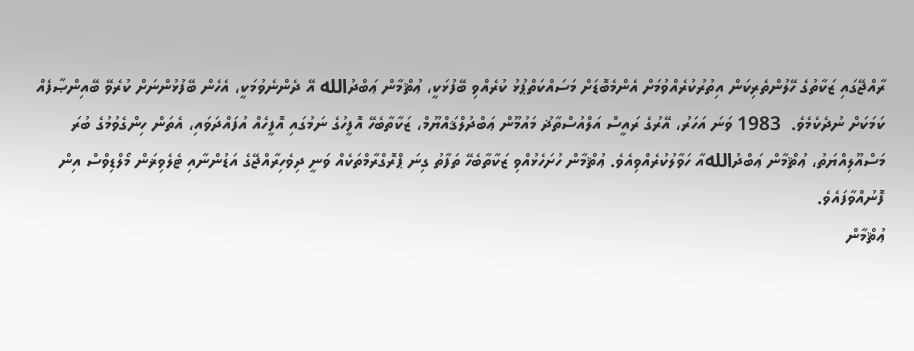ރާއްޖޭގައި ޒަކާތުގެ ހޭލުންތެރިކަން އިތުރުކުރެއްވުމަށް އެންމެބޮޑަށް މަސައްކަތްޕުޅު ކުރެއްވި ބޭފުޅަކީ، ޢުޘްމާން ޢަބްދުالله އޭ ދެންނެވުމަކީ، އެހެން ބޭފުޅުންނަށް ކުރެވޭ ބޭއިންޞާފެއް ކަމަކަށް ނުދެކެމެވެ.  1983 ވަނަ އަހަރު، އޭރުގެ ރައީސް އަލްއުސްތާޛު މައުމޫން ޢަބްދުލްޤައްޔޫމް، ޒަކާތާބެހޭ އޮފީހުގެ ނަމުގައި އޮފީހެއް އުފައްދަވައި، އެތަން ހިންގެވުމުގެ ބުރަ މަސްއޫލިއްޔަތު، ޢުޘްމާން ޢަބްދުاللهއާ ހަވާލުކުރެއްވިއެވެ. ޢުޘްމާން ހުށަހެޅުއްވި ޒަކާތާބެހޭ ތަފާތު ގިނަ ޕްރޮގްރާމްތަކެއް ވަނީ ދިވެހިރާއްޖޭގެ އަޑުންނާއި ޓެލެވިޜަން މޯލްޑިވްސް އިން ފޮނުއްވާފައެވެ.
ޢުޘްމާން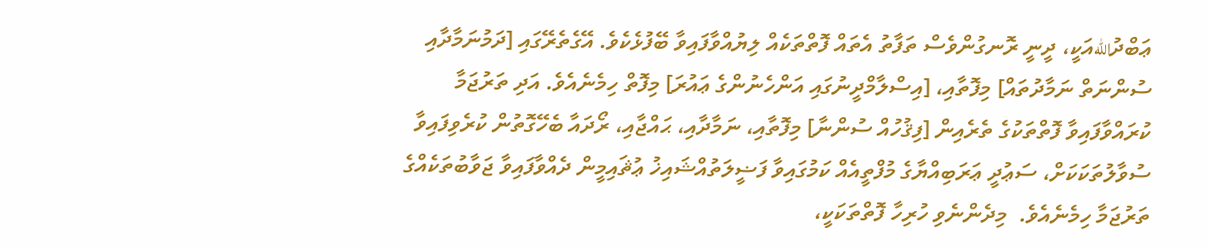ޢަބްދުاللهއަކީ، ދީނީ ރޮނގުންވެސް ތަފާތު އެތައް ފޮތްތަކެއް ލިޔުއްވާފައިވާ ބޭފުޅެކެވެ. އޭގެތެރޭގައި [ދަމުނަމާދާއި ސުންނަތް ނަމާދުތައް] މިފޮތާއި، [އިސްލާމްދީނުގައި އަންހެނުންގެ ޢައުރަ] މިފޮތް ހިމެނެއެވެ. އަދި ތަރުޖަމާ ކުރައްވާފައިވާ ފޮތްތަކުގެ ތެރެއިން [ފިޤުހުއް ސުންނާ] މިފޮތާއި، ނަމާދާއި، ޙައްޖާއި، ރޯދައާ ބެހޭގޮތުން ކުރެވިފައިވާ ސުވާލުތަކަކަށް، ސަޢުދީ ޢަރަބިއްޔާގެ މުފްތީއެއް ކަމުގައިވާ ފަޟީލަތުއްޝައިޚު ޢުޘައިމީން ދެއްވާފައިވާ ޖަވާބުތަކެއްގެ ތަރުޖަމާ ހިމެނެއެވެ.  މިދެންނެވި ހުރިހާ ފޮތްތަކަކީ،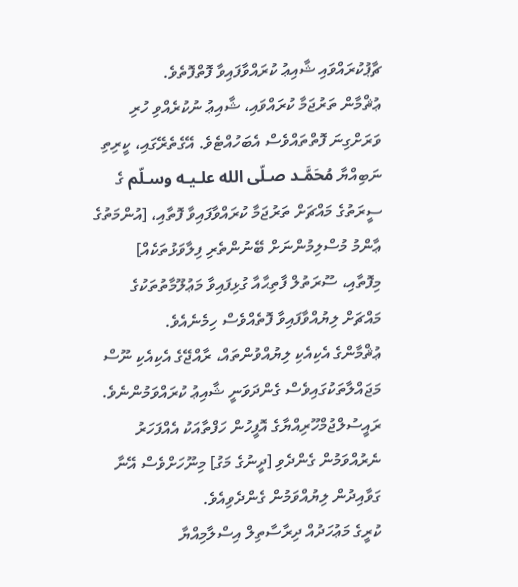ޗާޕުކުރައްވައި ޝާއިޢު ކުރައްވާފައިވާ ފޮތްފޮތެވެ.
ޢުޘްމާން ތަރުޖަމާ ކުރައްވައި، ޝާއިޢު ނުކުރެއްވި ހުރި ވަރަށްގިނަ ފޮތްތައްވެސް އެބަހުއްޓެވެ. އޭގެތެރޭގައި، ކީރިތި ނަބިއްޔާ مُحَمَّـد صـلّى الله علـيـه وسـلّم ގެ ސީރަތުގެ މައްޗަށް ތަރުޖަމާ ކުރައްވާފައިވާ ފޮތާއި، [އުންމަތުގެ ޢާންމު މުސްލިމުންނަށް ބޭނުންތެރި ފިލާވަޅުތަކެއް] މިފޮތާއި، ސޫރަތުލް ފާތިޙާއާ ގުޅިފައިވާ މަޢުލޫމާތުތަކުގެ މައްޗަށް ލިޔުއްވާފައިވާ ފޮތެއްވެސް ހިމެނެއެވެ.
ޢުޘްމާންގެ އެކިއެކި ލިޔުއްވުންތައް، ރާއްޖޭގެ އެކިއެކި ނޫސް މަޖައްލާތަކުގައިވެސް ގެންދަވަނީ ޝާއިޢު ކުރައްވަމުންނެވެ. ރައީސުލްޖުމްހޫރިއްޔާގެ އޮފީހުން ހަފްތާއަކު އެއްފަހަރު ނެރުއްވަމުން ގެންދެވި [ދީނުގެ މަގު] މިނޫހަށްވެސް އޭނާ ގަވާއިދުން ލިޔުއްވަމުން ގެންދެވިއެވެ.
ކުރީގެ މަޢުހަދުއް ދިރާސާތިލް އިސްލާމިއްޔާ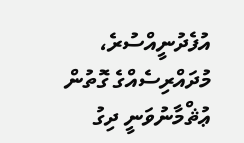އުފެދުނީއްސުރެ، މުދައްރިސެއްގެ ގޮތުން ޢުޘްމާނުވަނީ ދިގު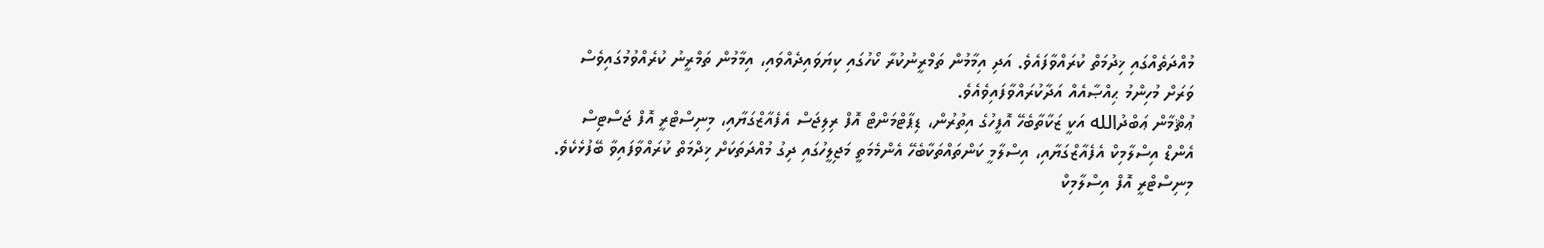މުއްދަތެއްގައި ޚިދުމަތް ކުރައްވާފައެވެ. އަދި އިމާމުން ތަމްރީނުކުރާ ކޯހުގައި ކިޔަވައިދެއްވައި، އިމާމުން ތަމްރީނު ކުރެއްވުމުގައިވެސް ވަރަށް މުހިންމު ޙިއްޞާއެއް އަދާކުރައްވާފައިވެއެވެ.
ޢުޘްމާން ޢަބްދުالله އަކީ ޒަކާތާބެހޭ އޮފީހުގެ އިތުރުން، ޑިޕާޓްމަންޓް އޮފް ރިލިޖަސް އެފެއާޒްގަޔާއި، މިނިސްޓްރީ އޮފް ޖަސްޓިސް އެންޑް އިސްލާމިކް އެފެއާޒްގަޔާއި، އިސްލާމީ ކަންތައްތަކާބެހޭ އެންމެމަތީ މަޖިލީހުގައި ދިގު މުއްދަތަކަށް ޚިދްމަތް ކުރައްވާފައިވާ ބޭފުޅެކެވެ. މިނިސްޓްރީ އޮފް އިސްލާމިކް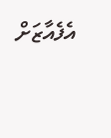އެފެއާޒަށް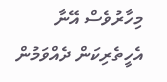މިހާރުވެސް އޭނާ އެހީތެރިކަން ދެއްވަމުން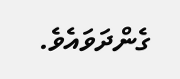ގެންދަވައެވެ.